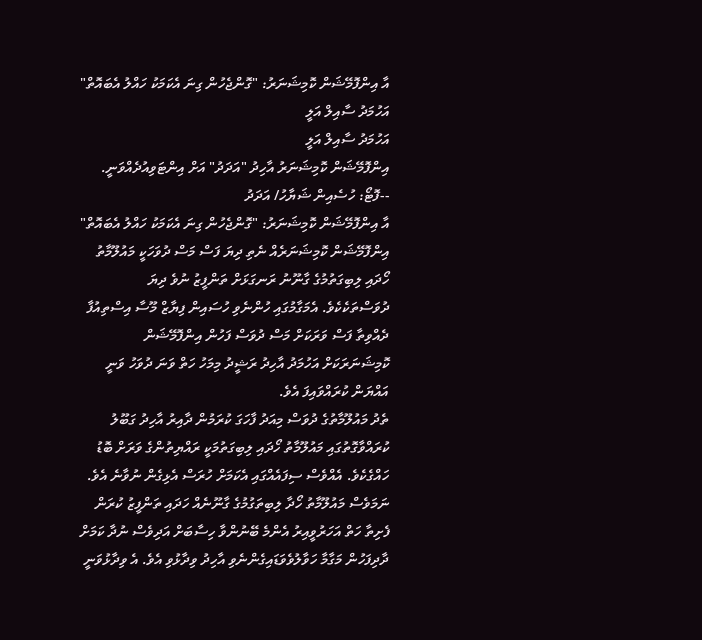އާ އިންފޮމޭޝަން ކޮމިޝަނަރު: "ގޮންޖެހުން ގިނަ އެކަމަކު ހައްލު އެބައޮތް"
އަހުމަދު ސާއިލް އަލީ
އަހުމަދު ސާއިލް އަލީ
އިންފޮމޭޝަން ކޮމިޝަނަރު އާހިދު "އަދަދު" އަށް އިންޓަވިއުދެއްވަނީ. --ފޮޓޯ: ހުސެއިން ޝަޔާހު/ އަދަދު
އާ އިންފޮމޭޝަން ކޮމިޝަނަރު: "ގޮންޖެހުން ގިނަ އެކަމަކު ހައްލު އެބައޮތް"
އިންފޮމޭޝަން ކޮމިޝަނަރެއް ނެތި ދިޔަ ފަސް މަސް ދުވަހަކީ މައުލޫމާތު ހޯދައި ލިބިގަތުމުގެ ގާނޫނު ރަނގަޅަށް ތަންފީޒު ނުވެ ދިޔަ ދުވަސްތަކެކެވެ. އެމަގާމުގައި ހުންނެވި ހުސައިން ފިޔާޒް މޫސާ އިސްތިއުފާ ދެއްވިތާ ފަސް ވަރަކަށް މަސް ދުވަސް ފަހުން އިންފޮމޭޝަން ކޮމިޝަނަރަކަށް އަހުމަދު އާހިދު ރަޝީދު މިމަހު ހަތް ވަނަ ދުވަހު ވަނީ އައްޔަން ކުރައްވައިފަ އެވެ.
ތެދު މައުލޫމާތުގެ ދުވަސް މިއަދު ފާހަގަ ކުރަމުން ދާއިރު އާހިދު ގަބޫލު ކުރައްވާގޮތުގައި މައުލޫމާތު ހޯދައި ލިބިގަތުމަކީ ރައްޔިތުންގެ ވަރަށް ބޮޑު ހައްގެކެވެ. އެއްވެސް ސިފައެއްގައި އެކަމަށް ހުރަސް އެޅިގެން ނުވާނެ އެވެ. ނަމަވެސް މައުލޫމާތު ހޯދާ ލިބިތަގުމުގެ ގާނޫނެއް ހަދައި ތަންފީޒު ކުރަން ފެށިތާ ހަތް އަހަރުވީއިރު އެންމެ ބޭނުންވާ ހިސާބަށް އަދިވެސް ނުދާ ކަމަށް ދާދިފަހުން މަގާމާ ހަވާލުވެވަޑައިގެންނެވި އާހިދު ވިދާޅުވި އެވެ. އެ ވިދާޅުވަނީ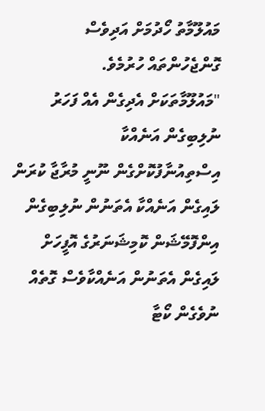މައުލޫމާތު ހޯދުމަށް އަދިވެސް ގޮންޖެހުންތައް ހުރުމެވެ.
"މައުލޫމާތަކަށް އެދިގެން އެއް ފަހަރު ނުލިބިގެން އަނެއްކާ އިސްތިއުނާފުކޮށްގެން ނޫނީ މުރާޖާ ކުރަން ލައިގެން އަނެއްކާ އެތަނުން ނުލިބިގެން އިންފޮމޭޝަން ކޮމިޝަނަރުގެ އޮފީހަށް ލައިގެން އެތަނުން އަނެއްކާވެސް ގޮތެއް ނުވެގެން ކޯޓާ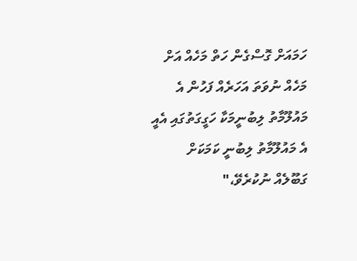ހަމައަށް ގޮސްގެން ހަތް މަހެއް އަށް މަހެއް ނުވަތަ އަހަރެއް ފަހުން އެ މައުލޫމާތު ލިބުނީމަކާ ހަގީގަތުގައި އެއީ އެ މައުލޫމާތު ލިބުނީ ކަމަކަށް ގަބޫލެއް ނުކުރެވޭ،"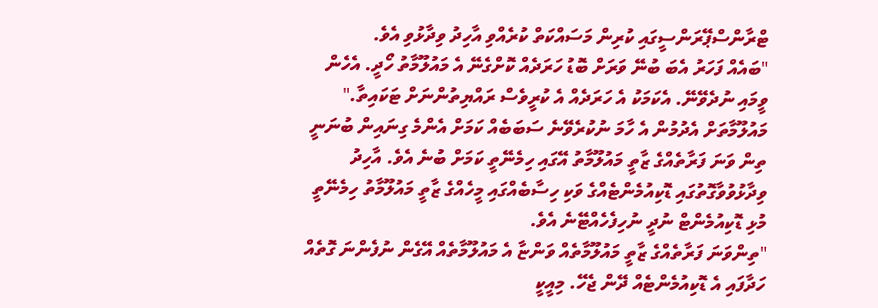ޓްރާންސްޕޭރަންސީގައި ކުރިން މަސައްކަތް ކުރެއްވި އާހިދު ވިދާޅުވި އެވެ.
"ބައެއް ފަހަރު އެބަ ބުނޭ ވަރަށް ބޮޑު ހަރަދެއް ކޮށްގެނޭ އެ މައުލޫމާތު ހޯދީ. އެހެން ވީމައި ނުދެވޭނޭ. އެކަމަކު އެ ހަރަދެއް އެ ކުރީވެސް ރައްޔިތުންނަށް ޓަކައިތާ."
މައުލޫމާތަށް އެދުމުން އެ ހާމަ ނުކުރެވޭނެ ސަބަބެއް ކަމަށް އެންމެ ގިނައިން ބުނަނީ ތިން ވަނަ ފަރާތެއްގެ ޒާތީ މައުލޫމާތު އޭގައި ހިމެނޭތީ ކަމަށް ބުނެ އެވެ. އާހިދު ވިދާޅުވުވާގޮތުގައި ޑޮކިއުމެންޓެއްގެ ވަކި ހިސާބެއްގައި މީހެއްގެ ޒާތީ މައުލޫމާތު ހިމެނޭތީ މުޅި ޑޮކިއުމެންޓް ނުދީ ނުހިފެހެއްޓޭނެ އެވެ.
"ތިންވަނަ ފަރާތެއްގެ ޒާތީ މައުލޫމާތެއް ވަންޏާ އެ މައުލޫމާތެއް އޭގެން ނުފެންނަ ގޮތެއް ހަދާފައި އެ ޑޮކިއުމެންޓެއް ދޭން ޖެހޭ. މިއީކީ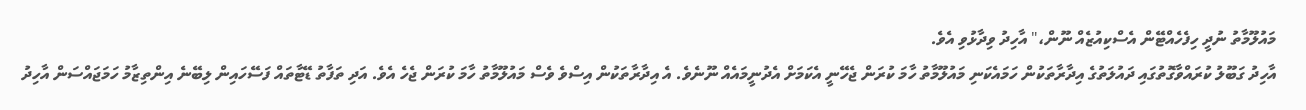މައުލޫމާތު ނުދީ ހިފެހެއްޓޭން އެސްކިއުޒެއް ނޫން،" އާހިދު ވިދާޅުވި އެވެ.
އާހިދު ގަބޫލު ކުރައްވާގޮތުގައި ދައުލަތުގެ އިދާރާތަކުން ހަމައެކަނި މައުލޫމާތު ހާމަ ކުރަން ޖެހޭނީ އެކަމަށް އެދުނީމައެއް ނޫނެވެ. އެ އިދާރާތަކުން އިސްވެ ވެސް މައުލޫމާތު ހާމަ ކުރަން ޖެހެ އެވެ. އަދި ތަފާތު ޑޭޓާތައް ފަސޭހައިން ލިބޭނެ އިންތިޒާމު ހަމަޖައްސަން އާހިދު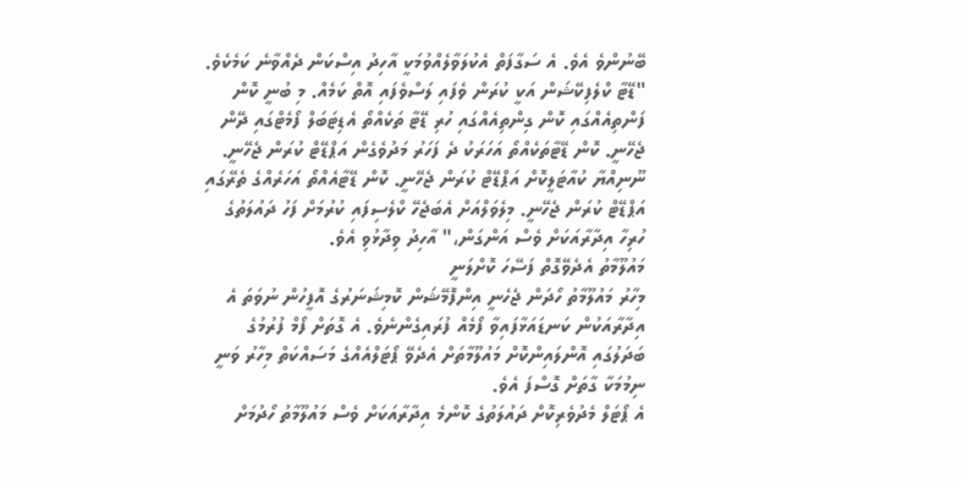ބޭނުންވެ އެވެ. އެ ސަގާފަތް އެކުލަވާލެއްވުމަކީ އާހިދު އިސްކަން ދެއްވާނެ ކަމެކެވެ.
"ޑޭޓާ ކްލެފިކޭޝަން އަކީ ކުރަން ވެފައި ލަސްވެފައި އޮތް ކަމެއް. މި ބުނީ ކޮން ފަންތިއެއްގައި ކޮން ގިންތިއެއްގައި ހުރި ޑޭޓާ ތަކެއްތޯ އެޑިޓަބަލް ފޯމެޓްގައި ދޭން ޖެހޭނީ. ކޮން ޑޭޓާތަކެއްތޯ އަހަރަކު ދެ ފަހަރު މަދުވެގެން އަޕްޑޭޓް ކުރަން ޖެހޭނީ. ނޫނިއްޔާ ކުއާޓަލީކޮށް އަޕްޑޭޓް ކުރަން ޖެހޭނީ. ކޮން ޑޭޓާއެއްތޯ އަހަރެއްގެ ތެރޭގައި އަޕްޑޭޓް ކުރަން ޖެހޭނީ. މިލެވަލްއަށް އެބަޖެހޭ ކްލެސިފައި ކުރުމަށް ފަހު ދައުލަތުގެ ހުރިހާ އިދާރާއަކަށް ވެސް އަންގަން،" އާހިދު ވިދާޅުވި އެވެ.
މައުލޫމާތު އެދެވޭގޮތް ފަސޭހަ ކޮށްލަނީ
މިހާރު މައުލޫމާތު ހޯދަން ޖެހެނީ އިންފޮމޭޝަން ކޮމިޝަނަރުގެ އޮފީހުން ނުވަތަ އެ އިދާރާއަކުން ކަނޑައަޅާފައިވާ ފޯމެއް ފުރައިގެންނެވެ. އެ ގޮތަށް ފޯމް ފުރުމުގެ ބަދަލުގައި އޮންލައިންކޮށް މައުލޫމާތަށް އެދެވޭ ޕޯޓަލްއެއްގެ މަސައްކަތް މިހާރު ވަނީ ނިމުމަކާ ގާތަށް ގޮސްފަ އެވެ.
އެ ޕޯޓަލް މެދުވެރިކޮށް ދައުލަތުގެ ކޮންމެ އިދާރާއަކަށް ވެސް މައުލޫމާތު ހޯދުމަށް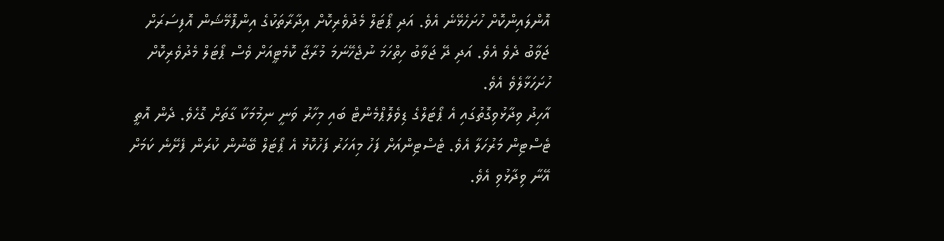އޮންލައިންކޮށް ހުށަހެޅޭނެ އެވެ. އަދި ޕޯޓަލް މެދުވެރިކޮށް އިދާރާތަކުގެ އިންފޮމޭޝަން އޮފިސަރަށް ޖަވާބު ދެވެ އެވެ. އަދި ދޭ ޖަވާބު ހިތްހަމަ ނުޖެހޭނަމަ މުރާޖާ ކޮމެޓީއަށް ވެސް ޕޯޓަލް މެދުވެރިކޮށް ހުށަހަޅާލެވެ އެވެ.
އާހިދު ވިދާޅުވިގޮތުގައި އެ ޕޯޓަލްގެ ޑިވެލޮޕްމެންޓް ބައި މިހާރު ވަނީ ނިމުމަކާ ގާތަށް ގޮހެވެ. ދެން އޮތީ ޓެސްޓިން މަރުހަލާ އެވެ. ޓެސްޓިންއަށް ފަހު މިއަހަރު ފަހުކޮޅު އެ ޕޯޓަލް ބޭނުން ކުރަން ފެށޭނެ ކަމަށް އޭނާ ވިދާޅުވި އެވެ.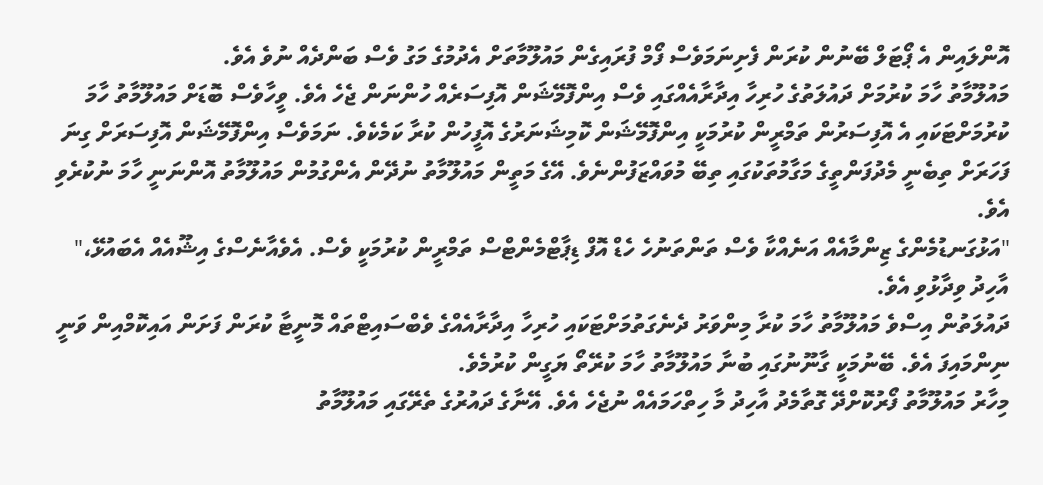އޮންލައިން އެ ޕޯޓަލް ބޭނުން ކުރަން ފެށިނަމަވެސް ފޯމް ފުރައިގެން މައުލޫމާތަށް އެދުމުގެ މަގު ވެސް ބަންދެއް ނުވެ އެވެ.
މައުލޫމާތު ހާމަ ކުރުމަށް ދައުލަތުގެ ހުރިހާ އިދާރާއެއްގައި ވެސް އިންފޮމޭޝަން އޮފިސަރެއް ހުންނަން ޖެހެ އެވެ. ވީހާވެސް ބޮޑަށް މައުލޫމާތު ހާމަ ކުރުމަށްޓަކައި އެ އޮފިސަރުން ތަމްރީން ކުރުމަކީ އިންފޮމޭޝަން ކޮމިޝަނަރުގެ އޮފީހުން ކުރާ ކަމެކެވެ. ނަމަވެސް އިންފޮމޭޝަން އޮފިސަރަށް ގިނަ ފަހަރަށް ތިބެނީ މެދުފަންތީގެ މަގާމުތަކުގައި ތިބޭ މުވައްޒަފުންނެވެ. އޭގެ މަތީން މައުލޫމާތު ނުދޭން އެންގުމުން މައުލޫމާތު އޮންނަނީ ހާމަ ނުކުރެވި އެވެ.
"އަޅުގަނޑުމެންގެ ޒިންމާއެއް އަނެއްކާ ވެސް ތަންތަނުހެ ހެޑް އޮފް ޑިޕާޓްމެންޓްސް ތަމްރީން ކުރުމަކީ ވެސް. އެވެއާނެސްގެ އިޝޫއެއް އެބައުޅޭ،" އާހިދު ވިދާޅުވި އެވެ.
ދައުލަތުން އިސްވެ މައުލޫމާތު ހާމަ ކުރާ މިންވަރު ދެނެގަތުމަށްޓަކައި ހުރިހާ އިދާރާއެއްގެ ވެބްސައިޓްތައް މޮނީޓާ ކުރަން ފަށަން އައިކޮމްއިން ވަނީ ނިންމައިފަ އެވެ. ބޭނުމަކީ ގާނޫނުގައި ބުނާ މައުލޫމާތު ހާމަ ކުރޭތޯ ޔަގީން ކުރުމެވެ.
މިހާރު މައުލޫމާތު ފޯރުކޮށްދޭ ގޮތާމެދު އާހިދު މާ ހިތްހަމައެއް ނުޖެހެ އެވެ. އޭނާގެ ދައުރުގެ ތެރޭގައި މައުލޫމާތު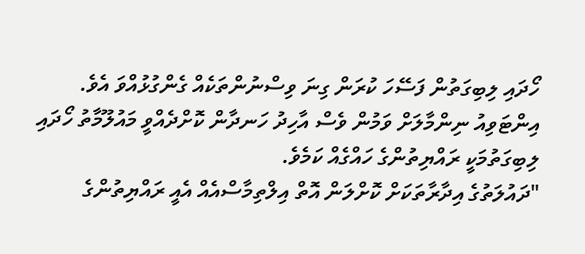ހޯދައި ލިބިގަތުން ފަސޭހަ ކުރަން ގިނަ ވިސްނުންތަކެއް ގެންގުޅުއްވަ އެވެ. އިންޓަވިއު ނިންމާލަށް ވަމުން ވެސް އާހިދު ހަނދާން ކޮށްދެއްވީ މައުލޫމާތު ހޯދައި ލިބިގަތުމަކީ ރައްޔިތުންގެ ހައްގެއް ކަމެވެ.
"ދައުލަތުގެ އިދާރާތަކަށް ކޮށްލަން އޮތް އިލްތިމާސްއެއް އެއީ ރައްޔިތުންގެ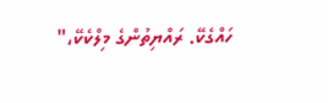ހައްގެކޭ. ރައްޔިތުންގެ މިލްކެކޭ،"